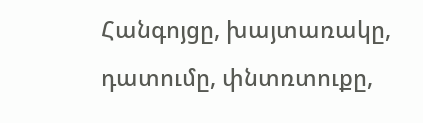Հանգոյցը, խայտառակը, դատումը, փնտռտուքը,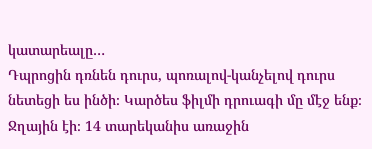կատարեալը…
Դպրոցին դռնեն դուրս, պոռալով-կանչելով դուրս նետեցի ես ինծի։ Կարծես ֆիլմի դրուագի մը մէջ ենք։ Ջղային էի։ 14 տարեկանիս առաջին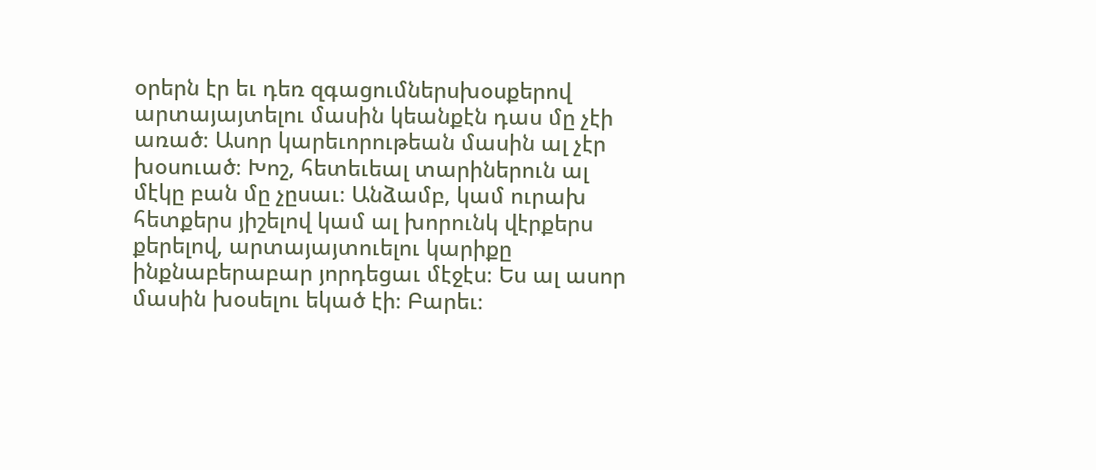օրերն էր եւ դեռ զգացումներսխօսքերով արտայայտելու մասին կեանքէն դաս մը չէի առած։ Ասոր կարեւորութեան մասին ալ չէր խօսուած։ Խոշ, հետեւեալ տարիներուն ալ մէկը բան մը չըսաւ։ Անձամբ, կամ ուրախ հետքերս յիշելով կամ ալ խորունկ վէրքերս քերելով, արտայայտուելու կարիքը ինքնաբերաբար յորդեցաւ մէջէս։ Ես ալ ասոր մասին խօսելու եկած էի։ Բարեւ։